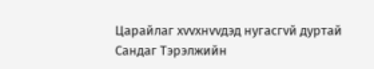Царайлаг хvvхнvvдэд нугасгvй дуртай Сандаг Тэрэлжийн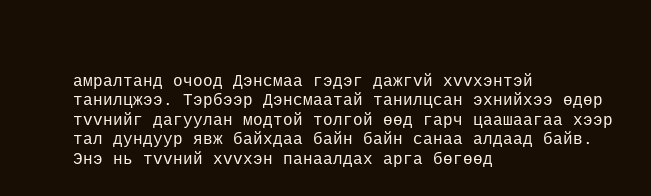амралтанд очоод Дэнсмаа гэдэг дажгvй хvvхэнтэй танилцжээ. Тэрбээр Дэнсмаатай танилцсан эхнийхээ өдөр тvvнийг дагуулан модтой толгой өөд гарч цаашаагаа хээр тал дундуур явж байхдаа байн байн санаа алдаад байв.
Энэ нь тvvний хvvхэн панаалдах арга бөгөөд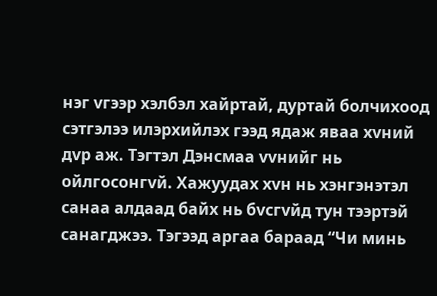нэг vгээр хэлбэл хайртай, дуртай болчихоод сэтгэлээ илэрхийлэх гээд ядаж яваа хvний дvр аж. Тэгтэл Дэнсмаа vvнийг нь ойлгосонгvй. Хажуудах хvн нь хэнгэнэтэл санаа алдаад байх нь бvсгvйд тун тээртэй санагджээ. Тэгээд аргаа бараад “Чи минь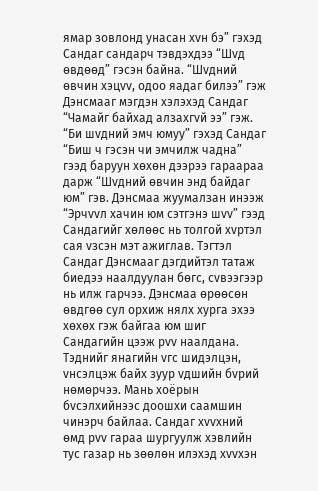ямар зовлонд унасан хvн бэ” гэхэд Сандаг сандарч тэвдэхдээ “Шvд өвдөөд” гэсэн байна. “Шvдний өвчин хэцvv, одоо яадаг билээ” гэж Дэнсмааг мэгдэн хэлэхэд Сандаг “Чамайг байхад алзахгvй ээ” гэж. “Би шvдний эмч юмуу” гэхэд Сандаг “Биш ч гэсэн чи эмчилж чадна” гээд баруун хөхөн дээрээ гараараа дарж “Шvдний өвчин энд байдаг юм” гэв. Дэнсмаа жуумалзан инээж “Эрчvvл хачин юм сэтгэнэ шvv” гээд Сандагийг хөлөөс нь толгой хvртэл сая vзсэн мэт ажиглав. Тэгтэл Сандаг Дэнсмааг дэгдийтэл татаж биедээ наалдуулан бөгс, сvвээгээр нь илж гарчээ. Дэнсмаа өрөөсөн өвдгөө сул орхиж нялх хурга эхээ хөхөх гэж байгаа юм шиг Сандагийн цээж рvv наалдана. Тэднийг янагийн vгс шидэлцэн, vнсэлцэж байх зуур vдшийн бvрий нөмөрчээ. Мань хоёрын бvсэлхийнээс доошхи саамшин чинэрч байлаа. Сандаг хvvхний өмд рvv гараа шургуулж хэвлийн тус газар нь зөөлөн илэхэд хvvхэн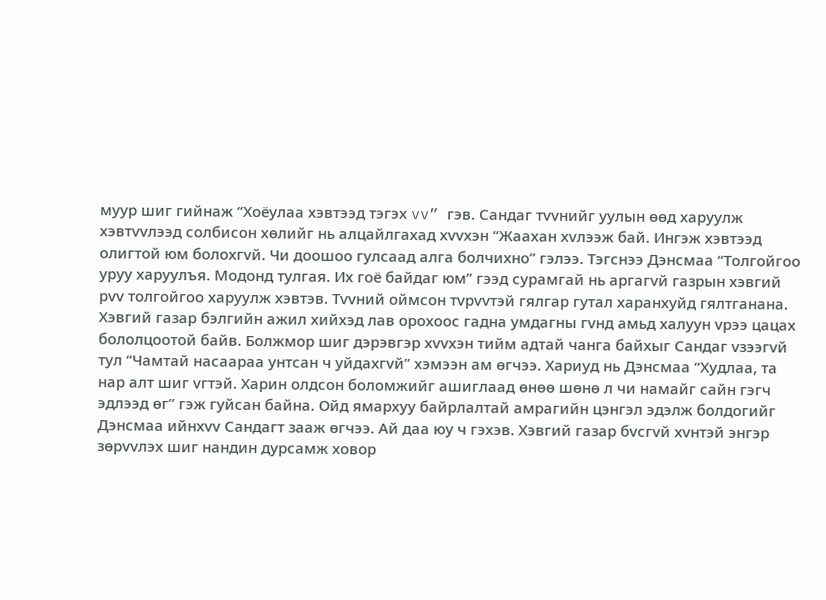муур шиг гийнаж “Хоёулаа хэвтээд тэгэх vv” гэв. Сандаг тvvнийг уулын өөд харуулж хэвтvvлээд солбисон хөлийг нь алцайлгахад хvvхэн “Жаахан хvлээж бай. Ингэж хэвтээд олигтой юм болохгvй. Чи доошоо гулсаад алга болчихно” гэлээ. Тэгснээ Дэнсмаа “Толгойгоо уруу харуулъя. Модонд тулгая. Их гоё байдаг юм” гээд сурамгай нь аргагvй газрын хэвгий рvv толгойгоо харуулж хэвтэв. Тvvний оймсон тvрvvтэй гялгар гутал харанхуйд гялтганана. Хэвгий газар бэлгийн ажил хийхэд лав орохоос гадна умдагны гvнд амьд халуун vрээ цацах бололцоотой байв. Болжмор шиг дэрэвгэр хvvхэн тийм адтай чанга байхыг Сандаг vзээгvй тул “Чамтай насаараа унтсан ч уйдахгvй” хэмээн ам өгчээ. Хариуд нь Дэнсмаа “Худлаа, та нар алт шиг vгтэй. Харин олдсон боломжийг ашиглаад өнөө шөнө л чи намайг сайн гэгч эдлээд өг” гэж гуйсан байна. Ойд ямархуу байрлалтай амрагийн цэнгэл эдэлж болдогийг Дэнсмаа ийнхvv Сандагт зааж өгчээ. Ай даа юу ч гэхэв. Хэвгий газар бvсгvй хvнтэй энгэр зөрvvлэх шиг нандин дурсамж ховор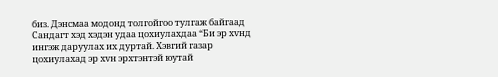биз. Дэнсмаа модонд толгойгоо тулгаж байгаад Сандагт хэд хэдэн удаа цохиулахдаа “Би эр хvнд ингэж даруулах их дуртай. Хэвгий газар цохиулахад эр хvн эрхтэнтэй юутай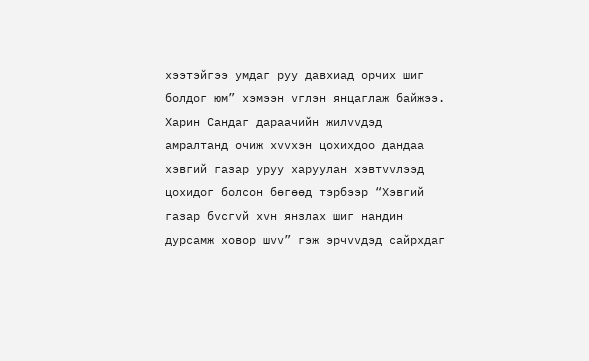хээтэйгээ умдаг руу давхиад орчих шиг болдог юм” хэмээн vглэн янцаглаж байжээ. Харин Сандаг дараачийн жилvvдэд амралтанд очиж хvvхэн цохихдоо дандаа хэвгий газар уруу харуулан хэвтvvлээд цохидог болсон бөгөөд тэрбээр “Хэвгий газар бvсгvй хvн янзлах шиг нандин дурсамж ховор шvv” гэж эрчvvдэд сайрхдаг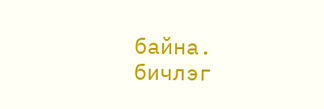байна.
бичлэг